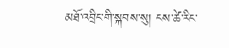མཐོ་འབྲིང་གི་སྐབས་སུ། ངས་ཚེ་རིང་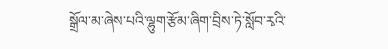སྒྲོལ་མ་ཞེས་པའི་ལྷུག་རྩོམ་ཞིག་བྲིས་ཏེ་སློབ་རྭའི་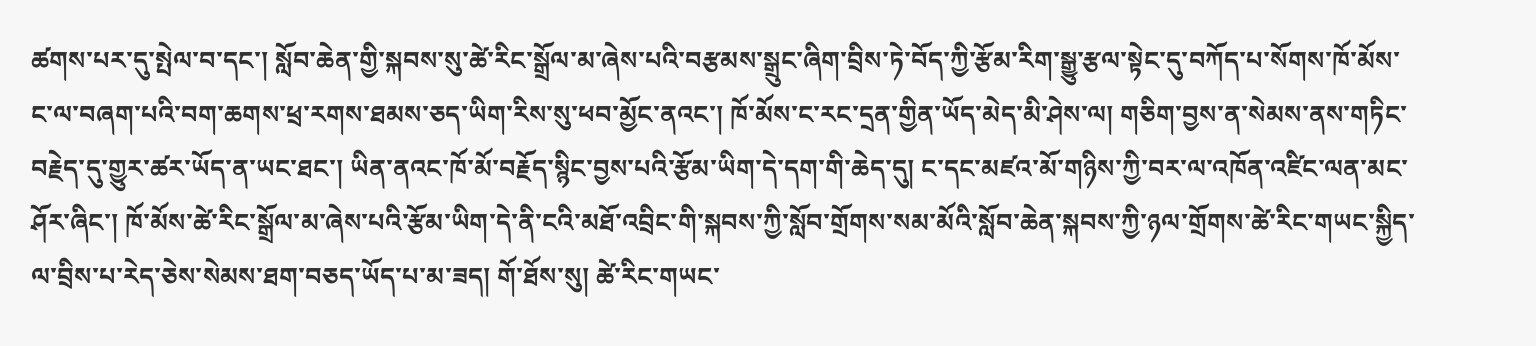ཚགས་པར་དུ་སྤེལ་བ་དང་། སློབ་ཆེན་གྱི་སྐབས་སུ་ཚེ་རིང་སྒྲོལ་མ་ཞེས་པའི་བརྩམས་སྒྲུང་ཞིག་བྲིས་ཏེ་བོད་ཀྱི་རྩོམ་རིག་སྒྱུ་རྩལ་སྟེང་དུ་བཀོད་པ་སོགས་ཁོ་མོས་ང་ལ་བཞག་པའི་བག་ཆགས་ཕྲ་རགས་ཐམས་ཅད་ཡིག་རིས་སུ་ཕབ་མྱོང་ནའང་། ཁོ་མོས་ང་རང་དྲན་གྱིན་ཡོད་མེད་མི་ཤེས་ལ། གཅིག་བྱས་ན་སེམས་ནས་གཏིང་བརྗེད་དུ་གྱུར་ཚར་ཡོད་ན་ཡང་ཐང་། ཡིན་ནའང་ཁོ་མོ་བརྗོད་སྙིང་བྱས་པའི་རྩོམ་ཡིག་དེ་དག་གི་ཆེད་དུ། ང་དང་མཛའ་མོ་གཉིས་ཀྱི་བར་ལ་འཁོན་འཛིང་ལན་མང་ཤོར་ཞིང་། ཁོ་མོས་ཚེ་རིང་སྒྲོལ་མ་ཞེས་པའི་རྩོམ་ཡིག་དེ་ནི་ངའི་མཐོ་འབྲིང་གི་སྐབས་ཀྱི་སློབ་གྲོགས་སམ་མོའི་སློབ་ཆེན་སྐབས་ཀྱི་ཉལ་གྲོགས་ཚེ་རིང་གཡང་སྐྱིད་ལ་བྲིས་པ་རེད་ཅེས་སེམས་ཐག་བཅད་ཡོད་པ་མ་ཟད། གོ་ཐོས་སུ། ཚེ་རིང་གཡང་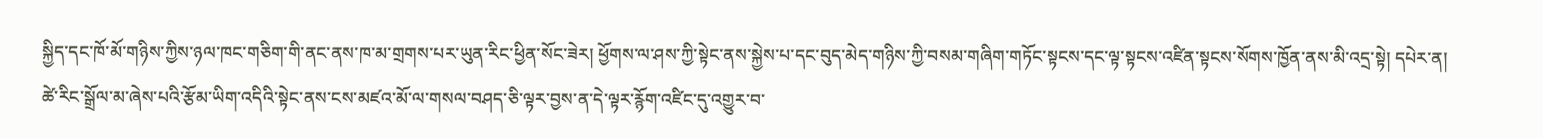སྐྱིད་དང་ཁོ་མོ་གཉིས་ཀྱིས་ཉལ་ཁང་གཅིག་གི་ནང་ནས་ཁ་མ་གྲགས་པར་ཡུན་རིང་ཕྱིན་སོང་ཟེར། ཕྱོགས་ལ་ཤས་ཀྱི་སྟེང་ནས་སྐྱེས་པ་དང་བུད་མེད་གཉིས་ཀྱི་བསམ་གཞིག་གཏོང་སྟངས་དང་ལྟ་སྟངས་འཛིན་སྟངས་སོགས་ཁྱོན་ནས་མི་འདྲ་སྟེ། དཔེར་ན། ཚེ་རིང་སྒྲོལ་མ་ཞེས་པའི་རྩོམ་ཡིག་འདིའི་སྟེང་ནས་ངས་མཛའ་མོ་ལ་གསལ་བཤད་ཅི་ལྟར་བྱས་ན་དེ་ལྟར་རྙོག་འཛིང་དུ་འགྱུར་བ་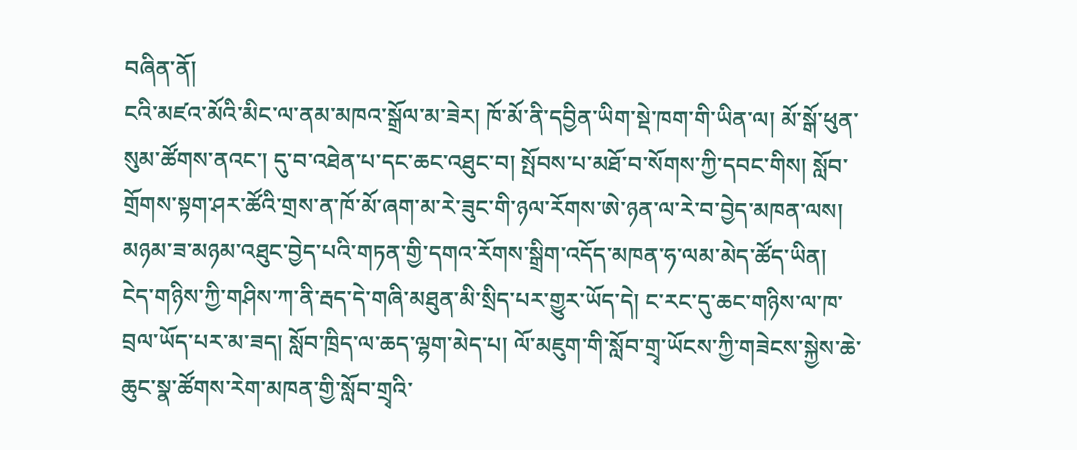བཞིན་ནོ།
ངའི་མཛའ་མོའི་མིང་ལ་ནམ་མཁའ་སྒྲོལ་མ་ཟེར། ཁོ་མོ་ནི་དབྱིན་ཡིག་སྡེ་ཁག་གི་ཡིན་ལ། མོ་སྒོ་ཕུན་སུམ་ཚོགས་ནའང་། དུ་བ་འཐེན་པ་དང་ཆང་འཐུང་བ། སྤོབས་པ་མཐོ་བ་སོགས་ཀྱི་དབང་གིས། སློབ་གྲོགས་སྟག་ཤར་ཚོའི་གྲས་ན་ཁོ་མོ་ཞག་མ་རེ་ཟུང་གི་ཉལ་རོགས་ཨེ་ཉན་ལ་རེ་བ་བྱེད་མཁན་ལས། མཉམ་ཟ་མཉམ་འཐུང་བྱེད་པའི་གཏན་གྱི་དགའ་རོགས་སྒྲིག་འདོད་མཁན་ཧ་ལམ་མེད་ཚོད་ཡིན།
ངེད་གཉིས་ཀྱི་གཤིས་ཀ་ནི་རྦད་དེ་གཞི་མཐུན་མི་སྲིད་པར་གྱུར་ཡོད་དེ། ང་རང་དུ་ཆང་གཉིས་ལ་ཁ་བྲལ་ཡོད་པར་མ་ཟད། སློབ་ཁྲིད་ལ་ཆད་ལྷག་མེད་པ། ལོ་མཇུག་གི་སློབ་གྲྭ་ཡོངས་ཀྱི་གཟེངས་སྐྱེས་ཆེ་ཆུང་སྣ་ཚོགས་རེག་མཁན་གྱི་སློབ་གྲྭའི་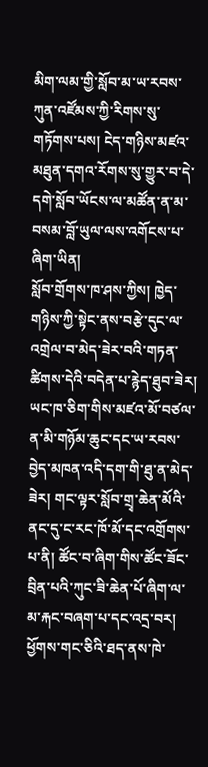མིག་ལམ་གྱི་སློབ་མ་ཡ་རབས་ཀུན་འཛོམས་ཀྱི་རིགས་སུ་གཏོགས་པས། ངེད་གཉིས་མཛའ་མཐུན་དགའ་རོགས་སུ་གྱུར་བ་དེ་དགེ་སློབ་ཡོངས་ལ་མཚོན་ན་མ་བསམ་བློ་ཡུལ་ལས་འགོངས་པ་ཞིག་ཡིན།
སློབ་གྲོགས་ཁ་ཤས་ཀྱིས། ཁྱེད་གཉིས་ཀྱི་སྟེང་ནས་བརྩེ་དུང་ལ་འགྲེལ་བ་མེད་ཟེར་བའི་གཏན་ཚིགས་དེའི་བདེན་པ་རྙེད་ཐུབ་ཟེར། ཡང་ཁ་ཅིག་གིས་མཛའ་མོ་བཙལ་ན་མི་གཉོམ་ཆུང་དང་ཡ་རབས་བྱེད་མཁན་འདི་དག་གི་ཐུ་ན་མེད་ཟེར། གང་ལྟར་སློབ་གྲྭ་ཆེན་མོའི་ནང་དུ་ང་རང་ཁོ་མོ་དང་འགྲོགས་པ་ནི། ཚོང་བ་ཞིག་གིས་ཚོང་ཟོང་བྲིན་པའི་ཀུང་ཟི་ཆེན་པོ་ཞིག་ལ་མ་རྐང་བཞག་པ་དང་འདྲ་བར། ཕྱོགས་གང་ཅིའི་ཐད་ནས་ཁེ་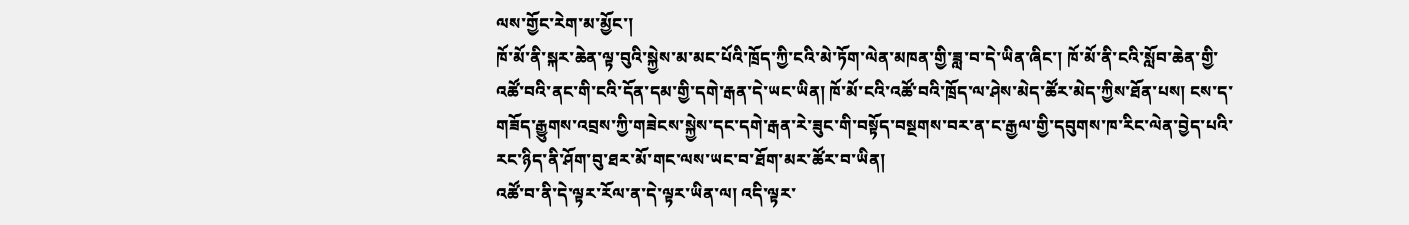ལས་གྱོང་རེག་མ་མྱོང་།
ཁོ་མོ་ནི་སྐར་ཆེན་ལྟ་བུའི་སྐྱེས་མ་མང་པོའི་ཁྲོད་ཀྱི་ངའི་མེ་ཏོག་ལེན་མཁན་གྱི་ཟླ་བ་དེ་ཡིན་ཞིང་། ཁོ་མོ་ནི་ངའི་སློབ་ཆེན་གྱི་འཚོ་བའི་ནང་གི་ངའི་དོན་དམ་གྱི་དགེ་རྒན་དེ་ཡང་ཡིན། ཁོ་མོ་ངའི་འཚོ་བའི་ཁྲོད་ལ་ཤེས་མེད་ཚོར་མེད་ཀྱིས་ཐོན་པས། ངས་ད་གཟོད་རྒྱུགས་འབྲས་ཀྱི་གཟེངས་སྐྱེས་དང་དགེ་རྒན་རེ་ཟུང་གི་བསྟོད་བསྔགས་བར་ན་ང་རྒྱལ་གྱི་དབུགས་ཁ་རིང་ལེན་བྱེད་པའི་རང་ཉིད་ནི་ཤོག་བུ་ཐར་མོ་གང་ལས་ཡང་བ་ཐོག་མར་ཚོར་བ་ཡིན།
འཚོ་བ་ནི་དེ་ལྟར་རོལ་ན་དེ་ལྟར་ཡིན་ལ། འདི་ལྟར་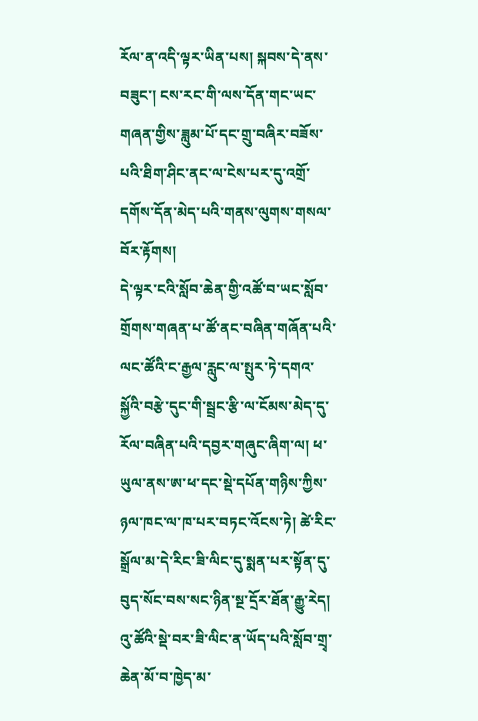རོལ་ན་འདི་ལྟར་ཡིན་པས། སྐབས་དེ་ནས་བཟུང་། ངས་རང་གི་ལས་དོན་གང་ཡང་གཞན་གྱིས་ཟླུམ་པོ་དང་གྲུ་བཞིར་བཟོས་པའི་ཐིག་ཤིང་ནང་ལ་ངེས་པར་དུ་འགྲོ་དགོས་དོན་མེད་པའི་གནས་ལུགས་གསལ་བོར་རྟོགས།
དེ་ལྟར་ངའི་སློབ་ཆེན་གྱི་འཚོ་བ་ཡང་སློབ་གྲོགས་གཞན་པ་ཚོ་ནང་བཞིན་གཞོན་པའི་ལང་ཚོའི་ང་རྒྱལ་རླུང་ལ་སྤུར་ཏེ་དགའ་སྐྱོའི་བརྩེ་དུང་གི་སྦྲང་རྩི་ལ་ངོམས་མེད་དུ་རོལ་བཞིན་པའི་དབྱར་གཞུང་ཞིག་ལ། ཕ་ཡུལ་ནས་ཨ་ཕ་དང་སྡེ་དཔོན་གཉིས་ཀྱིས་ཉལ་ཁང་ལ་ཁ་པར་བཏང་འོངས་ཏེ། ཚེ་རིང་སྒྲོལ་མ་དེ་རིང་ཟི་ལིང་དུ་སྨན་པར་སྟོན་དུ་བུད་སོང་བས་སང་ཉིན་སྔ་དྲོར་ཐོན་རྒྱུ་རེད། འུ་ཚོའི་སྡེ་བར་ཟི་ལིང་ན་ཡོད་པའི་སློབ་གྲྭ་ཆེན་མོ་བ་ཁྱེད་མ་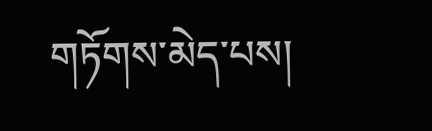གཏོགས་མེད་པས།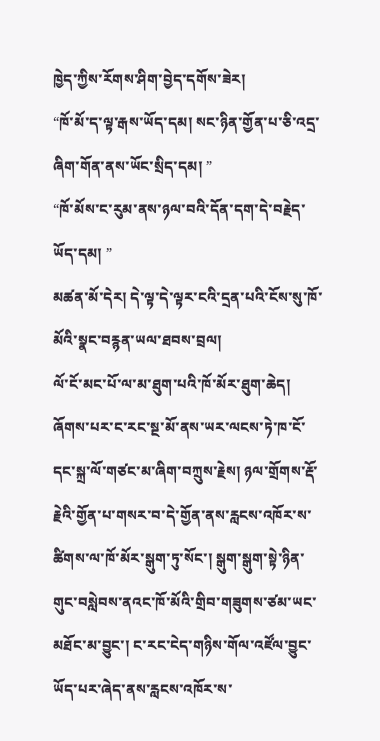ཁྱེད་ཀྱིས་རོགས་ཤིག་བྱེད་དགོས་ཟེར།
“ཁོ་མོ་ད་ལྟ་རྒས་ཡོད་དམ། སང་ཉིན་གྱོན་པ་ཅི་འདྲ་ཞིག་གོན་ནས་ཡོང་སྲིད་དམ། ”
“ཁོ་མོས་ང་རུམ་ནས་ཉལ་བའི་དོན་དག་དེ་བརྗེད་ཡོད་དམ། ”
མཚན་མོ་དེར། དེ་ལྟ་དེ་ལྟར་ངའི་དྲན་པའི་ངོས་སུ་ཁོ་མོའི་སྣང་བརྙན་ཡལ་ཐབས་བྲལ།
ལོ་ངོ་མང་པོ་ལ་མ་ཐུག་པའི་ཁོ་མོར་ཐུག་ཆེད། ཞོགས་པར་ང་རང་སྔ་མོ་ནས་ཡར་ལངས་ཏེ་ཁ་ངོ་དང་སྐྲ་ལོ་གཙང་མ་ཞིག་བཀྲུས་རྗེས། ཉལ་གྲོགས་རྡོ་རྗེའི་གྱོན་པ་གསར་བ་དེ་གྱོན་ནས་རླངས་འཁོར་ས་ཚིགས་ལ་ཁོ་མོར་སྒུག་ཏུ་སོང་། སྒུག་སྒུག་སྟེ་ཉིན་གུང་བསླེབས་ནའང་ཁོ་མོའི་གྲིབ་གཟུགས་ཙམ་ཡང་མཐོང་མ་བྱུང་། ང་རང་ངེད་གཉིས་གོལ་འཛོལ་བྱུང་ཡོད་པར་ཞེད་ནས་རླངས་འཁོར་ས་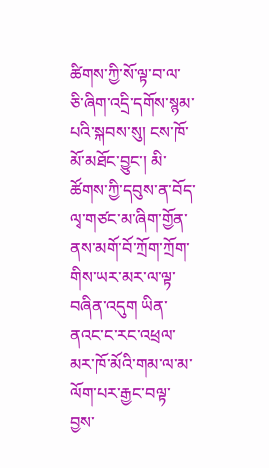ཚིགས་ཀྱི་སོ་ལྟ་བ་ལ་ཅི་ཞིག་འདྲི་དགོས་སྙམ་པའི་སྐབས་སུ། ངས་ཁོ་མོ་མཐོང་བྱུང་། མི་ཚོགས་ཀྱི་དབུས་ན་བོད་ལྭ་གཙང་མ་ཞིག་གྱོན་ནས་མགོ་བོ་ཀྲོག་ཀྲོག་གིས་ཡར་མར་ལ་ལྟ་བཞིན་འདུག ཡིན་ནའང་ང་རང་འཕྲལ་མར་ཁོ་མོའི་གམ་ལ་མ་ལོག་པར་རྒྱང་བལྟ་བྱས་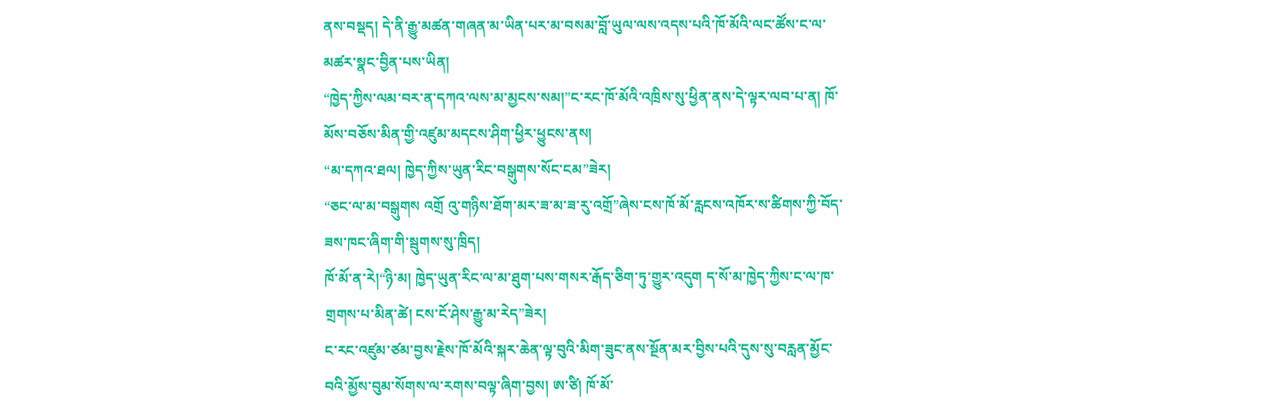ནས་བསྡད། དེ་ནི་རྒྱུ་མཚན་གཞན་མ་ཡིན་པར་མ་བསམ་བློ་ཡུལ་ལས་འདས་པའི་ཁོ་མོའི་ལང་ཚོས་ང་ལ་མཚར་སྣང་བྱིན་པས་ཡིན།
“ཁྱེད་ཀྱིས་ལམ་བར་ན་དཀའ་ལས་མ་མྱངས་སམ།”ང་རང་ཁོ་མོའི་འཁྲིས་སུ་ཕྱིན་ནས་དེ་ལྟར་ལབ་པ་ན། ཁོ་མོས་བཅོས་མིན་གྱི་འཛུམ་མདངས་ཤིག་ཕྱིར་ཕྱུངས་ནས།
“མ་དཀའ་ཐལ། ཁྱེད་ཀྱིས་ཡུན་རིང་བསྒུགས་སོང་ངམ”ཟེར།
“ཅང་ལ་མ་བསྒུགས འགྲོ འུ་གཉིས་ཐོག་མར་ཟ་མ་ཟ་རུ་འགྲོ”ཞེས་ངས་ཁོ་མོ་རླངས་འཁོར་ས་ཚིགས་ཀྱི་བོད་ཟས་ཁང་ཞིག་གི་སྦུགས་སུ་ཁྲིད།
ཁོ་མོ་ན་རེ།“ཉི་མ། ཁྱེད་ཡུན་རིང་ལ་མ་ཐུག་པས་གསར་རྒོད་ཅིག་ཏུ་གྱུར་འདུག ད་སོ་མ་ཁྱེད་ཀྱིས་ང་ལ་ཁ་གྲགས་པ་མིན་ཚེ། ངས་ངོ་ཤེས་རྒྱུ་མ་རེད”ཟེར།
ང་རང་འཛུམ་ཙམ་བྱས་རྗེས་ཁོ་མོའི་སྐར་ཆེན་ལྟ་བུའི་མིག་ཟུང་ནས་སྔོན་མར་བྱིས་པའི་དུས་སུ་བརླན་མྱོང་བའི་མྱོས་བུམ་སོགས་ལ་རགས་བལྟ་ཞིག་བྱས། ཨ་ཙི། ཁོ་མོ་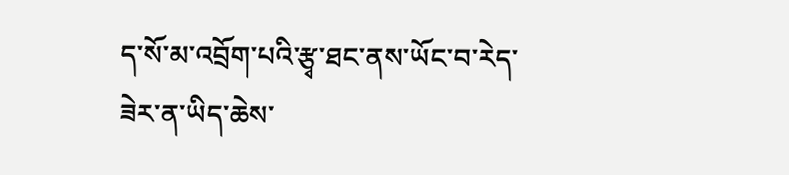ད་སོ་མ་འབྲོག་པའི་རྩྭ་ཐང་ནས་ཡོང་བ་རེད་ཟེར་ན་ཡིད་ཆེས་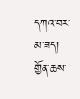དཀའ་བར་མ་ཟད། གྱོན་ཆས་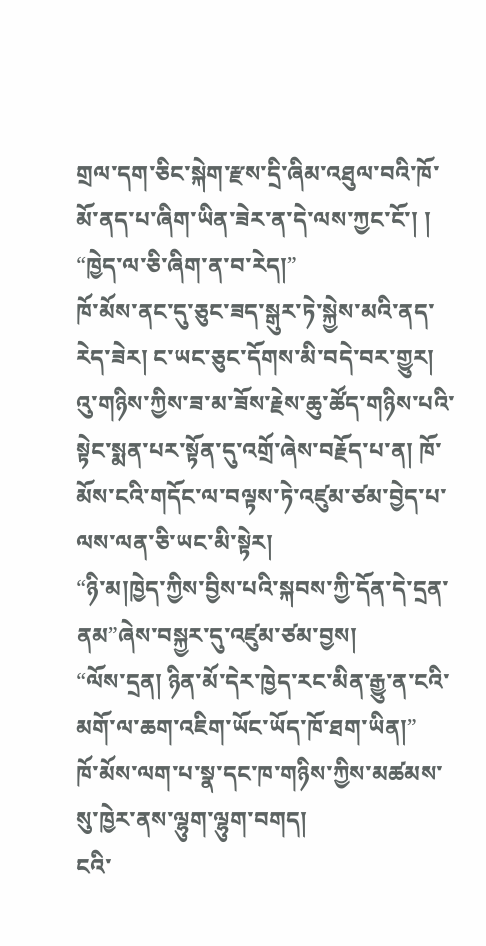གྲལ་དག་ཅིང་སྐེག་རྫས་དྲི་ཞིམ་འཐུལ་བའི་ཁོ་མོ་ནད་པ་ཞིག་ཡིན་ཟེར་ན་དེ་ལས་ཀྱང་ངོ་། །
“ཁྱེད་ལ་ཅི་ཞིག་ན་བ་རེད།”
ཁོ་མོས་ནང་དུ་ཅུང་ཟད་སྒུར་ཏེ་སྐྱེས་མའི་ནད་རེད་ཟེར། ང་ཡང་ཅུང་དོགས་མི་བདེ་བར་གྱུར། འུ་གཉིས་ཀྱིས་ཟ་མ་ཟོས་རྗེས་ཆུ་ཚོད་གཉིས་པའི་སྟེང་སྨན་པར་སྟོན་དུ་འགྲོ་ཞེས་བརྗོད་པ་ན། ཁོ་མོས་ངའི་གདོང་ལ་བལྟས་ཏེ་འཛུམ་ཙམ་བྱེད་པ་ལས་ལན་ཅི་ཡང་མི་སྟེར།
“ཉི་མ།ཁྱེད་ཀྱིས་བྱིས་པའི་སྐབས་ཀྱི་དོན་དེ་དྲན་ནམ”ཞེས་བསྐྱར་དུ་འཛུམ་ཙམ་བྱས།
“ལོས་དྲན། ཉིན་མོ་དེར་ཁྱེད་རང་མིན་རྒྱུ་ན་ངའི་མགོ་ལ་ཆག་འཇིག་ཡོང་ཡོད་ཁོ་ཐག་ཡིན།”
ཁོ་མོས་ལག་པ་སྣ་དང་ཁ་གཉིས་ཀྱིས་མཚམས་སུ་ཁྱེར་ནས་ལྷུག་ལྷུག་བགད།
ངའི་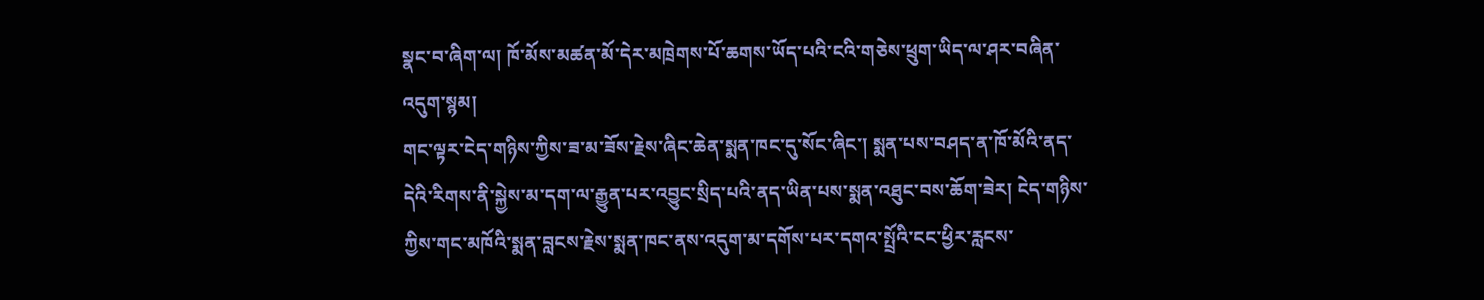སྣང་བ་ཞིག་ལ། ཁོ་མོས་མཚན་མོ་དེར་མཁྲེགས་པོ་ཆགས་ཡོད་པའི་ངའི་གཅེས་ཕྲུག་ཡིད་ལ་ཤར་བཞིན་འདུག་སྙམ།
གང་ལྟར་ངེད་གཉིས་ཀྱིས་ཟ་མ་ཟོས་རྗེས་ཞིང་ཆེན་སྨན་ཁང་དུ་སོང་ཞིང་། སྨན་པས་བཤད་ན་ཁོ་མོའི་ནད་དེའི་རིགས་ནི་སྐྱེས་མ་དག་ལ་རྒྱུན་པར་འབྱུང་སྲིད་པའི་ནད་ཡིན་པས་སྨན་འཐུང་བས་ཆོག་ཟེར། ངེད་གཉིས་ཀྱིས་གང་མཁོའི་སྨན་བླངས་རྗེས་སྨན་ཁང་ནས་འདུག་མ་དགོས་པར་དགའ་སྤྲོའི་ངང་ཕྱིར་རླངས་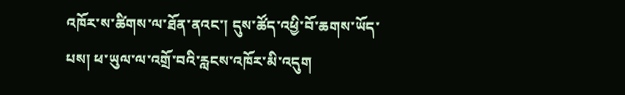འཁོར་ས་ཚིགས་ལ་ཐོན་ནའང་། དུས་ཚོད་འཕྱི་བོ་ཆགས་ཡོད་པས། ཕ་ཡུལ་ལ་འགྲོ་བའི་རླངས་འཁོར་མི་འདུག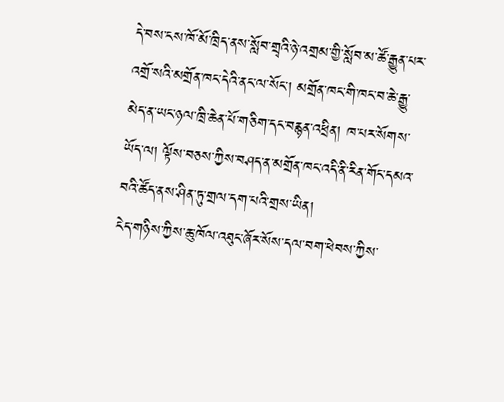དེ་བས་ངས་ཁོ་མོ་ཁྲིད་ནས་སློབ་གྲྭའི་ཉེ་འགྲམ་གྱི་སློབ་མ་ཚོ་རྒྱུན་པར་འགྲོ་སའི་མགྲོན་ཁང་དེའི་ནང་ལ་སོང་། མགྲོན་ཁང་གི་ཁང་བ་ཆེ་རྒྱུ་མེད་ན་ཡང་ཉལ་ཁྲི་ཆེན་པོ་གཅིག་དང་བརྙན་འཕྲིན། ཁ་པར་སོགས་ཡོད་ལ། ལྟོས་བཅས་ཀྱིས་བཤད་ན་མགྲོན་ཁང་འདི་ནི་རིན་གོང་དམའ་བའི་ཚོད་ནས་ཤིན་ཏུ་གྲལ་དག་པའི་གྲས་ཡིན།
ངེད་གཉིས་ཀྱིས་ཆུ་ཁོལ་འཐུང་ཞོར་སོས་དལ་བག་ཕེབས་ཀྱིས་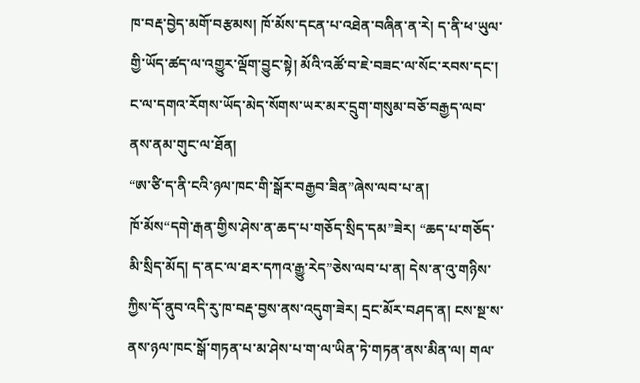ཁ་བརྡ་བྱེད་མགོ་བརྩམས། ཁོ་མོས་དངན་པ་འཐེན་བཞིན་ན་རེ། ད་ནི་ཕ་ཡུལ་གྱི་ཡོད་ཚད་ལ་འགྱུར་ལྡོག་བྱུང་སྟེ། མོའི་འཚོ་བ་ཇེ་བཟང་ལ་སོང་རབས་དང་། ང་ལ་དགའ་རོགས་ཡོད་མེད་སོགས་ཡར་མར་དྲུག་གསུམ་བཅོ་བརྒྱད་ལབ་ནས་ནམ་གུང་ལ་ཐོན།
“ཨ་ཙི་ད་ནི་ངའི་ཉལ་ཁང་གི་སྒོར་བརྒྱབ་ཟིན”ཞེས་ལབ་པ་ན།
ཁོ་མོས“དགེ་རྒན་གྱིས་ཤེས་ན་ཆད་པ་གཅོད་སྲིད་དམ”ཟེར། “ཆད་པ་གཅོད་མི་སྲིད་མོད། ད་ནང་ལ་ཐར་དཀའ་རྒྱུ་རེད”ཅེས་ལབ་པ་ན། དེས་ན་འུ་གཉིས་ཀྱིས་དོ་ནུབ་འདི་རུ་ཁ་བརྡ་བྱས་ནས་འདུག་ཟེར། དྲང་མོར་བཤད་ན། ངས་སྔ་ས་ནས་ཉལ་ཁང་སྒོ་གཏན་པ་མ་ཤེས་པ་ག་ལ་ཡིན་ཏེ་གཏན་ནས་མིན་ལ། གལ་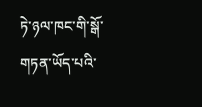ཏེ་ཉལ་ཁང་གི་སྒོ་གཏན་ཡོད་པའི་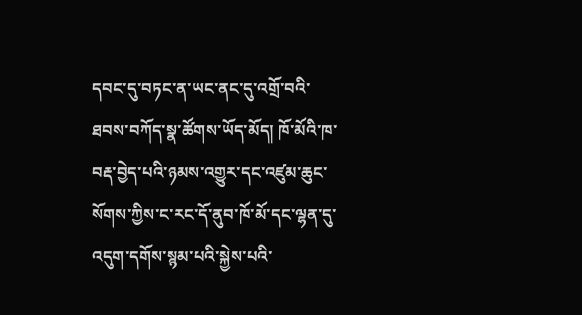དབང་དུ་བཏང་ན་ཡང་ནང་དུ་འགྲོ་བའི་ཐབས་བཀོད་སྣ་ཚོགས་ཡོད་མོད། ཁོ་མོའི་ཁ་བརྡ་བྱེད་པའི་ཉམས་འགྱུར་དང་འཛུམ་ཆུང་སོགས་ཀྱིས་ང་རང་དོ་ནུབ་ཁོ་མོ་དང་ལྷན་དུ་འདུག་དགོས་སྙམ་པའི་སྐྱེས་པའི་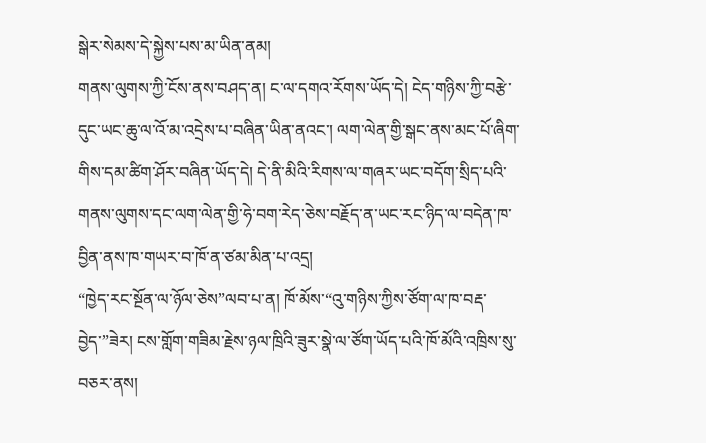སྒེར་སེམས་དེ་སྐྱེས་པས་མ་ཡིན་ནམ།
གནས་ལུགས་ཀྱི་ངོས་ནས་བཤད་ན། ང་ལ་དགའ་རོགས་ཡོད་དེ། ངེད་གཉིས་ཀྱི་བརྩེ་དུང་ཡང་ཆུ་ལ་འོ་མ་འདྲེས་པ་བཞིན་ཡིན་ནའང་། ལག་ལེན་གྱི་སྒང་ནས་མང་པོ་ཞིག་གིས་དམ་ཚིག་ཤོར་བཞིན་ཡོད་དེ། དེ་ནི་མིའི་རིགས་ལ་གཞར་ཡང་བདོག་སྲིད་པའི་གནས་ལུགས་དང་ལག་ལེན་གྱི་ཧེ་བག་རེད་ཅེས་བརྗོད་ན་ཡང་རང་ཉིད་ལ་བདེན་ཁ་བྱིན་ནས་ཁ་གཡར་བ་ཁོ་ན་ཙམ་མིན་པ་འདྲ།
“ཁྱེད་རང་སྔོན་ལ་ཉོལ་ཅེས”ལབ་པ་ན། ཁོ་མོས་“འུ་གཉིས་ཀྱིས་ཙོག་ལ་ཁ་བརྡ་བྱེད་”ཟེར། ངས་གློག་གཟིམ་རྗེས་ཉལ་ཁྲིའི་ཟུར་སྣེ་ལ་ཙོག་ཡོད་པའི་ཁོ་མོའི་འཁྲིས་སུ་བཅར་ནས།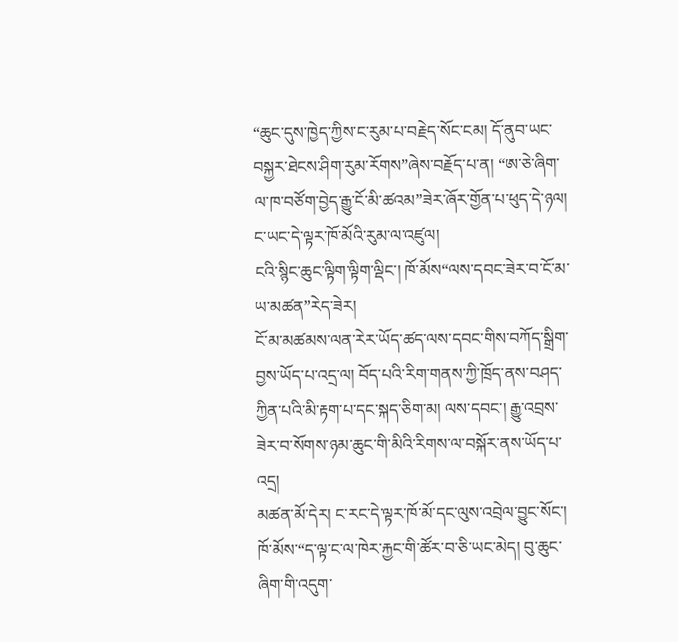“ཆུང་དུས་ཁྱེད་ཀྱིས་ང་རུམ་པ་བརྗེད་སོང་ངམ། དོ་ནུབ་ཡང་བསྐྱར་ཐེངས་ཤིག་རུམ་རོགས”ཞེས་བརྗོད་པ་ན། “ཨ་ཅེ་ཞིག་ལ་ཁ་བཙོག་བྱེད་རྒྱུ་ངོ་མི་ཚའམ”ཟེར་ཞོར་གྱོན་པ་ཕུད་དེ་ཉལ། ང་ཡང་དེ་ལྟར་ཁོ་མོའི་རུམ་ལ་འཛུལ།
ངའི་སྙིང་ཆུང་ལྟིག་ལྟིག་ལྡིང་། ཁོ་མོས“ལས་དབང་ཟེར་བ་ངོ་མ་ཡ་མཚན”རེད་ཟེར།
ངོ་མ་མཚམས་ལན་རེར་ཡོད་ཚད་ལས་དབང་གིས་བཀོད་སྒྲིག་བྱས་ཡོད་པ་འདྲ་ལ། བོད་པའི་རིག་གནས་ཀྱི་ཁྲོད་ནས་བཤད་ཀྱིན་པའི་མི་རྟག་པ་དང་སྐད་ཅིག་མ། ལས་དབང་། རྒྱུ་འབྲས་ཟེར་བ་སོགས་ཉམ་ཆུང་གི་མིའི་རིགས་ལ་བསྐོར་ནས་ཡོད་པ་འདྲ།
མཚན་མོ་དེར། ང་རང་དེ་ལྟར་ཁོ་མོ་དང་ལུས་འབྲེལ་བྱུང་སོང་།
ཁོ་མོས་“ད་ལྟ་ང་ལ་ཁེར་རྐྱང་གི་ཚོར་བ་ཅི་ཡང་མེད། བུ་ཆུང་ཞིག་གི་འདུག་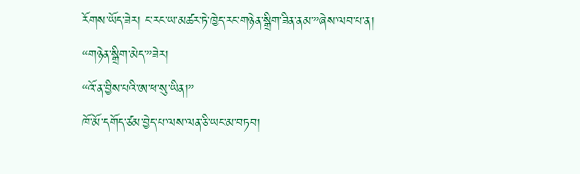རོགས་ཡོད་ཟེར། ང་རང་ཡ་མཚར་ཏེ་ཁྱེད་རང་གཉེན་སྒྲིག་ཟིན་ནམ་”ཞེས་ལབ་པ་ན།
“གཉེན་སྒྲིག་མེད་”ཟེར།
“འོ་ན་བྱིས་པའི་ཨ་ཕ་སུ་ཡིན།”
ཁོ་མོ་དགོད་ཙམ་བྱེད་པ་ལས་ལན་ཅི་ཡང་མ་བཏབ།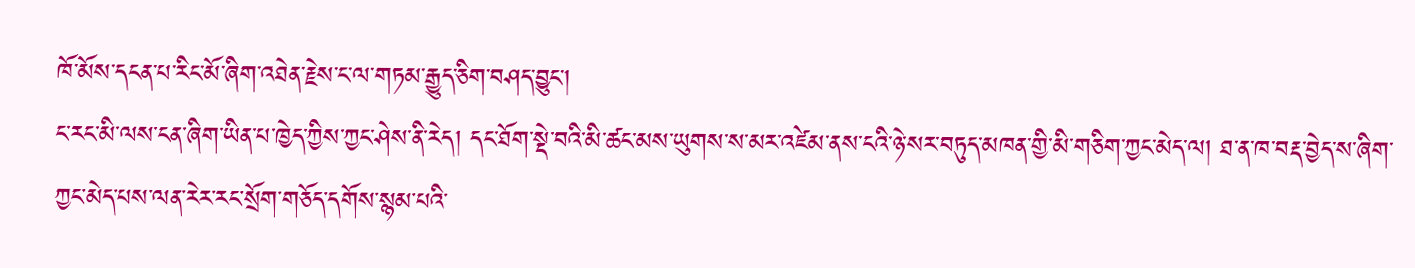ཁོ་མོས་དངན་པ་རིང་མོ་ཞིག་འཐེན་རྗེས་ང་ལ་གཏམ་རྒྱུད་ཅིག་བཤད་བྱུང་།
ང་རང་མི་ལས་ངན་ཞིག་ཡིན་པ་ཁྱེད་ཀྱིས་ཀྱང་ཤེས་ནི་རེད། དང་ཐོག་སྡེ་བའི་མི་ཚང་མས་ཡུགས་ས་མར་འཛེམ་ནས་ངའི་ཉེ་སར་བཏུད་མཁན་གྱི་མི་གཅིག་ཀྱང་མེད་ལ། ཐ་ན་ཁ་བརྡ་བྱེད་ས་ཞིག་ཀྱང་མེད་པས་ལན་རེར་རང་སྲོག་གཅོད་དགོས་སྙམ་པའི་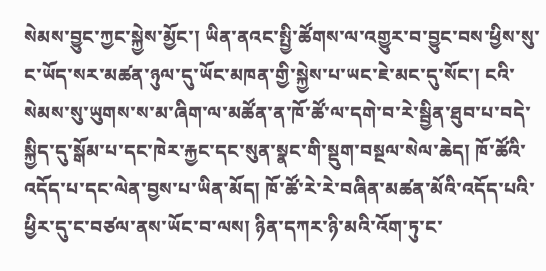སེམས་བྱུང་ཀྱང་སྐྱེས་མྱོང་། ཡིན་ནའང་སྤྱི་ཚོགས་ལ་འགྱུར་བ་བྱུང་བས་ཕྱིས་སུ་ང་ཡོད་སར་མཚན་ཉུལ་དུ་ཡོང་མཁན་གྱི་སྐྱེས་པ་ཡང་ཇེ་མང་དུ་སོང་། ངའི་སེམས་སུ་ཡུགས་ས་མ་ཞིག་ལ་མཚོན་ན་ཁོ་ཚོ་ལ་དགེ་བ་རེ་སྦྱིན་ཐུབ་པ་བདེ་སྐྱིད་དུ་སྒོམ་པ་དང་ཁེར་རྐྱང་དང་སུན་སྣང་གི་སྡུག་བསྔལ་སེལ་ཆེད། ཁོ་ཚོའི་འདོད་པ་དང་ལེན་བྱས་པ་ཡིན་མོད། ཁོ་ཚོ་རེ་རེ་བཞིན་མཚན་མོའི་འདོད་པའི་ཕྱིར་དུ་ང་བཙལ་ནས་ཡོང་བ་ལས། ཉིན་དཀར་ཉི་མའི་འོག་ཏུ་ང་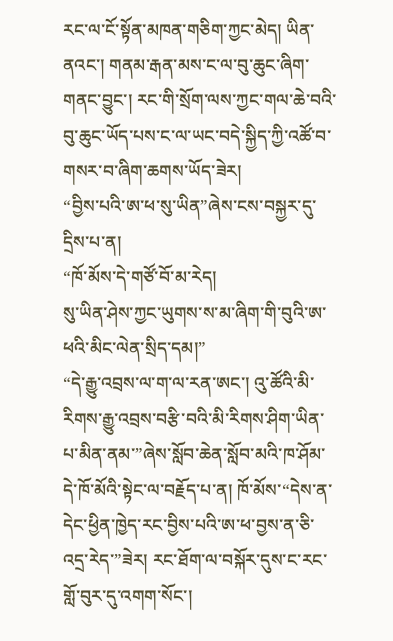རང་ལ་ངོ་སྟོན་མཁན་གཅིག་ཀྱང་མེད། ཡིན་ནའང་། གནམ་རྒན་མས་ང་ལ་བུ་ཆུང་ཞིག་གནང་བྱུང་། རང་གི་སྲོག་ལས་ཀྱང་གལ་ཆེ་བའི་བུ་ཆུང་ཡོད་པས་ང་ལ་ཡང་བདེ་སྐྱིད་ཀྱི་འཚོ་བ་གསར་བ་ཞིག་ཆགས་ཡོད་ཟེར།
“བྱིས་པའི་ཨ་ཕ་སུ་ཡིན”ཞེས་ངས་བསྐྱར་དུ་དྲིས་པ་ན།
“ཁོ་མོས་དེ་གཙོ་བོ་མ་རེད།
སུ་ཡིན་ཤེས་ཀྱང་ཡུགས་ས་མ་ཞིག་གི་བུའི་ཨ་ཕའི་མིང་ལེན་སྲིད་དམ།”
“དེ་རྒྱུ་འབྲས་ལ་ག་ལ་རན་ཨང་། འུ་ཚོའི་མི་རིགས་རྒྱུ་འབྲས་བརྩི་བའི་མི་རིགས་ཤིག་ཡིན་པ་མིན་ནམ་”ཞེས་སློབ་ཆེན་སློབ་མའི་ཁ་ཤོམ་དེ་ཁོ་མོའི་སྟེང་ལ་བརྗོད་པ་ན། ཁོ་མོས་“དེས་ན་དེང་ཕྱིན་ཁྱེད་རང་བྱིས་པའི་ཨ་ཕ་བྱས་ན་ཅི་འདྲ་རེད་”ཟེར། རང་ཐོག་ལ་བསྐོར་དུས་ང་རང་གློ་བུར་དུ་འགག་སོང་།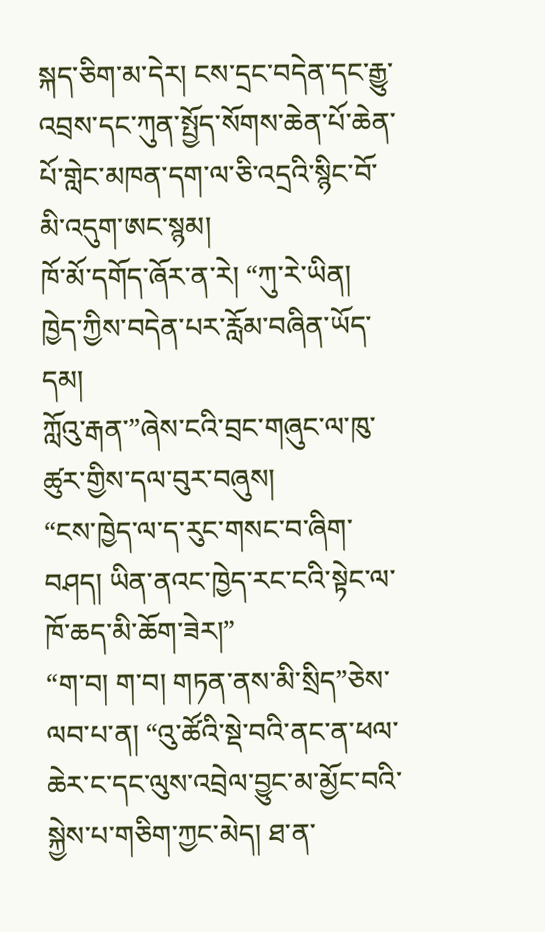སྐད་ཅིག་མ་དེར། ངས་དྲང་བདེན་དང་རྒྱུ་འབྲས་དང་ཀུན་སྤྱོད་སོགས་ཆེན་པོ་ཆེན་པོ་གླེང་མཁན་དག་ལ་ཅི་འདྲའི་སྙིང་བོ་མི་འདུག་ཨང་སྙམ།
ཁོ་མོ་དགོད་ཞོར་ན་རེ། “ཀུ་རེ་ཡིན། ཁྱེད་ཀྱིས་བདེན་པར་རློམ་བཞིན་ཡོད་དམ།
ཀློའུ་རྒན་”ཞེས་ངའི་བྲང་གཞུང་ལ་ཁུ་ཚུར་གྱིས་དལ་བུར་བཞུས།
“ངས་ཁྱེད་ལ་ད་རུང་གསང་བ་ཞིག་བཤད། ཡིན་ནའང་ཁྱེད་རང་ངའི་སྟེང་ལ་ཁོ་ཆད་མི་ཆོག་ཟེར།”
“ག་བ། ག་བ། གཏན་ནས་མི་སྲིད”ཅེས་ལབ་པ་ན། “འུ་ཚོའི་སྡེ་བའི་ནང་ན་ཕལ་ཆེར་ང་དང་ལུས་འབྲེལ་བྱུང་མ་མྱོང་བའི་སྐྱེས་པ་གཅིག་ཀྱང་མེད། ཐ་ན་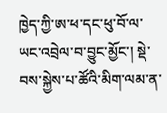ཁྱེད་ཀྱི་ཨ་ཕ་དང་ཕུ་བོ་ལ་ཡང་འབྲེལ་བ་བྱུང་མྱོང་། སྡེ་བས་སྐྱེས་པ་ཚོའི་མིག་ལམ་ན་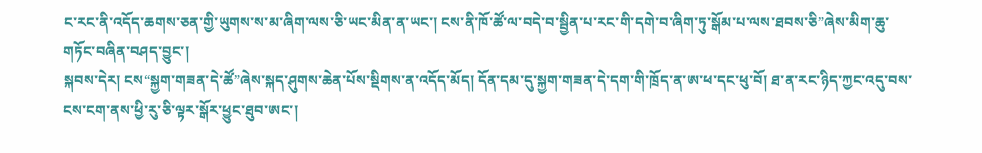ང་རང་ནི་འདོད་ཆགས་ཅན་གྱི་ཡུགས་ས་མ་ཞིག་ལས་ཅི་ཡང་མིན་ན་ཡང་། ངས་ནི་ཁོ་ཚོ་ལ་བདེ་བ་སྦྱིན་པ་རང་གི་དགེ་བ་ཞིག་ཏུ་སྒོམ་པ་ལས་ཐབས་ཅི”ཞེས་མིག་ཆུ་གཏོང་བཞིན་བཤད་བྱུང་།
སྐབས་དེར། ངས“སྐྱག་གཟན་དེ་ཚོ”ཞེས་སྐད་ཤུགས་ཆེན་པོས་སྡིགས་ན་འདོད་མོད། དོན་དམ་དུ་སྐྱག་གཟན་དེ་དག་གི་ཁྲོད་ན་ཨ་ཕ་དང་ཕུ་བོ། ཐ་ན་རང་ཉིད་ཀྱང་འདུ་བས་ངས་ངག་ནས་ཕྱི་རུ་ཅི་ལྟར་སྒོར་ཕྱུང་ཐུབ་ཨང་།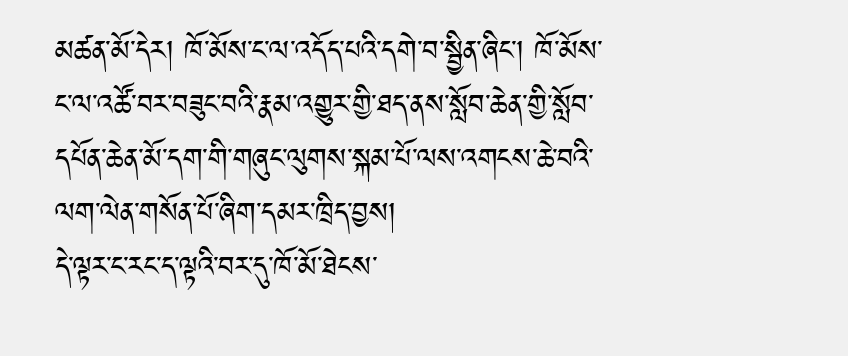མཚན་མོ་དེར། ཁོ་མོས་ང་ལ་འདོད་པའི་དགེ་བ་སྦྱིན་ཞིང་། ཁོ་མོས་ང་ལ་འཚོ་བར་བཟུང་བའི་རྣམ་འགྱུར་གྱི་ཐད་ནས་སློབ་ཆེན་གྱི་སློབ་དཔོན་ཆེན་མོ་དག་གི་གཞུང་ལུགས་སྐམ་པོ་ལས་འགངས་ཆེ་བའི་ལག་ལེན་གསོན་པོ་ཞིག་དམར་ཁྲིད་བྱས།
དེ་ལྟར་ང་རང་ད་ལྟའི་བར་དུ་ཁོ་མོ་ཐེངས་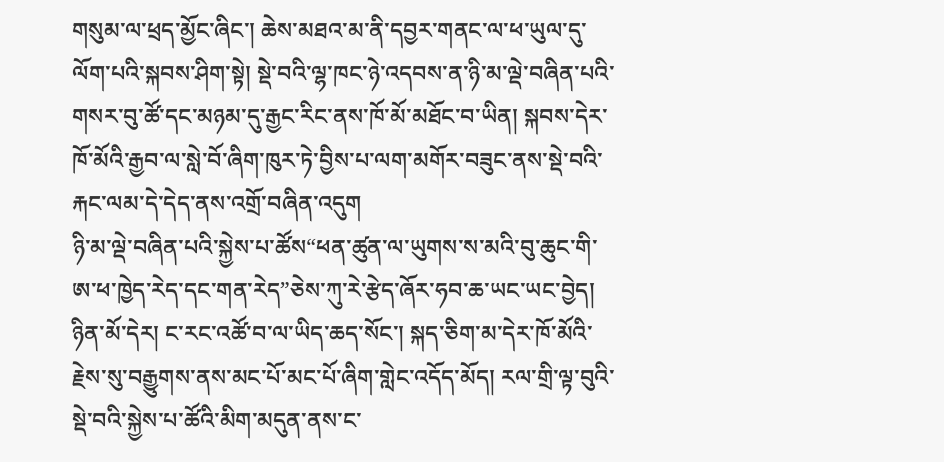གསུམ་ལ་ཕྲད་མྱོང་ཞིང་། ཆེས་མཐའ་མ་ནི་དབྱར་གནང་ལ་ཕ་ཡུལ་དུ་ལོག་པའི་སྐབས་ཤིག་སྟེ། སྡེ་བའི་ལྷ་ཁང་ཉེ་འདབས་ན་ཉི་མ་ལྡེ་བཞིན་པའི་གསར་བུ་ཚོ་དང་མཉམ་དུ་རྒྱང་རིང་ནས་ཁོ་མོ་མཐོང་བ་ཡིན། སྐབས་དེར་ཁོ་མོའི་རྒྱབ་ལ་སླེ་བོ་ཞིག་ཁུར་ཏེ་བྱིས་པ་ལག་མགོར་བཟུང་ནས་སྡེ་བའི་རྐང་ལམ་དེ་དེད་ནས་འགྲོ་བཞིན་འདུག
ཉི་མ་ལྡེ་བཞིན་པའི་སྐྱེས་པ་ཚོས“ཕན་ཚུན་ལ་ཡུགས་ས་མའི་བུ་ཆུང་གི་ཨ་ཕ་ཁྱེད་རེད་དང་གན་རེད”ཅེས་ཀུ་རེ་རྩེད་ཞོར་ཧབ་ཆ་ཡང་ཡང་བྱེད།
ཉིན་མོ་དེར། ང་རང་འཚོ་བ་ལ་ཡིད་ཆད་སོང་། སྐད་ཅིག་མ་དེར་ཁོ་མོའི་རྗེས་སུ་བརྒྱུགས་ནས་མང་པོ་མང་པོ་ཞིག་གླེང་འདོད་མོད། རལ་གྲི་ལྟ་བུའི་སྡེ་བའི་སྐྱེས་པ་ཚོའི་མིག་མདུན་ནས་ང་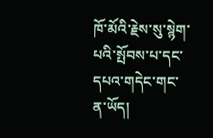ཁོ་མོའི་རྗེས་སུ་སྙེག་པའི་སྤོབས་པ་དང་དཔའ་གདེང་གང་ན་ཡོད།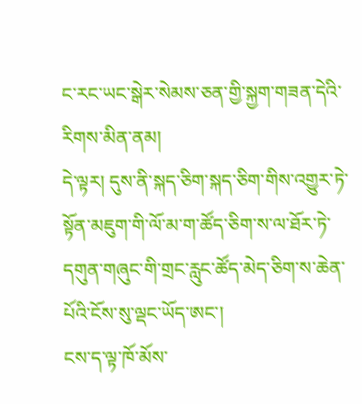ང་རང་ཡང་སྒེར་སེམས་ཅན་གྱི་སྐྱག་གཟན་དེའི་རིགས་མིན་ནམ།
དེ་ལྟར། དུས་ནི་སྐད་ཅིག་སྐད་ཅིག་གིས་འགྱུར་ཏེ་སྟོན་མཇུག་གི་ལོ་མ་ག་ཚོད་ཅིག་ས་ལ་ཐོར་ཏེ་དགུན་གཞུང་གི་གྲང་རླུང་ཚོད་མེད་ཅིག་ས་ཆེན་པོའི་ངོས་སུ་ལྡང་ཡོད་ཨང་།
ངས་ད་ལྟ་ཁོ་མོས་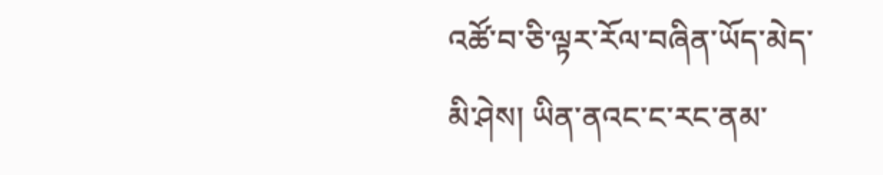འཚོ་བ་ཅི་ལྟར་རོལ་བཞིན་ཡོད་མེད་མི་ཤེས། ཡིན་ནའང་ང་རང་ནམ་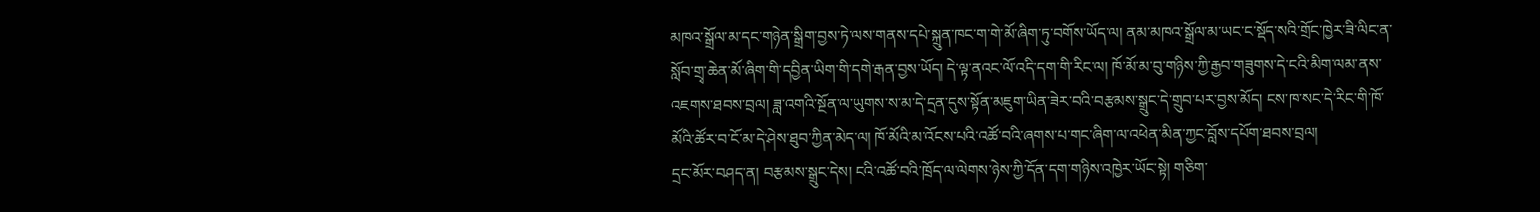མཁའ་སྒྲོལ་མ་དང་གཉེན་སྒྲིག་བྱས་ཏེ་ལས་གནས་དཔེ་སྐྲུན་ཁང་ག་གེ་མོ་ཞིག་ཏུ་བགོས་ཡོད་ལ། ནམ་མཁའ་སྒྲོལ་མ་ཡང་ང་སྡོད་སའི་གྲོང་ཁྱེར་ཟི་ལིང་ན་སློབ་གྲྭ་ཆེན་མོ་ཞིག་གི་དབྱིན་ཡིག་གི་དགེ་རྒན་བྱས་ཡོད། དེ་ལྟ་ནའང་ལོ་འདི་དག་གི་རིང་ལ། ཁོ་མོ་མ་བུ་གཉིས་ཀྱི་རྒྱབ་གཟུགས་དེ་ངའི་མིག་ལམ་ནས་འཇགས་ཐབས་བྲལ། ཟླ་འགའི་སྔོན་ལ་ཡུགས་ས་མ་དེ་དྲན་དུས་སྟོན་མཇུག་ཡིན་ཟེར་བའི་བརྩམས་སྒྲུང་དེ་གྲུབ་པར་བྱས་མོད། ངས་ཁ་སང་དེ་རིང་གི་ཁོ་མོའི་ཚོར་བ་ངོ་མ་དེ་ཤེས་ཐུབ་ཀྱིན་མེད་ལ། ཁོ་མོའི་མ་འོངས་པའི་འཚོ་བའི་ཞགས་པ་གང་ཞིག་ལ་འཕེན་མིན་ཀྱང་བློས་དཔོག་ཐབས་བྲལ།
དྲང་མོར་བཤད་ན། བརྩམས་སྒྲུང་དེས། ངའི་འཚོ་བའི་ཁྲོད་ལ་ལེགས་ཉེས་ཀྱི་དོན་དག་གཉིས་འཁྱེར་ཡོང་སྟེ། གཅིག་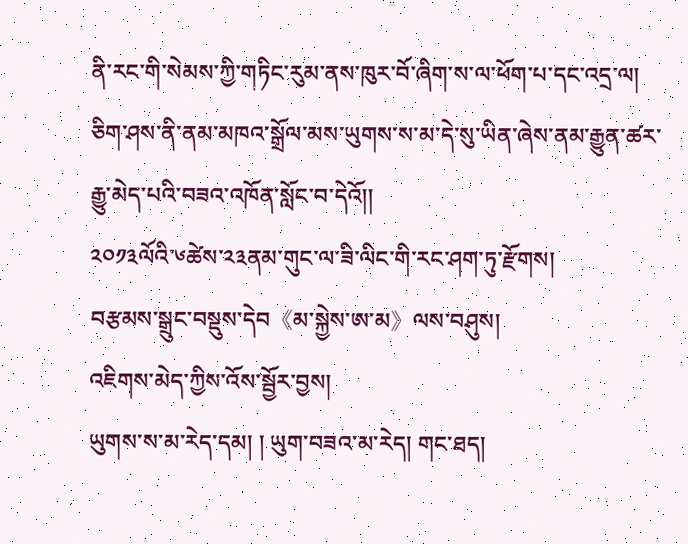ནི་རང་གི་སེམས་ཀྱི་གཏིང་རུམ་ནས་ཁུར་བོ་ཞིག་ས་ལ་ཕོག་པ་དང་འདྲ་ལ། ཅིག་ཤས་ནི་ནམ་མཁའ་སྒྲོལ་མས་ཡུགས་ས་མ་དེ་སུ་ཡིན་ཞེས་ནམ་རྒྱུན་ཚར་རྒྱུ་མེད་པའི་བཟའ་འཁོན་སློང་བ་དེའོ།།
༢༠༡༣ལོའི་༦ཚེས་༢༣ནམ་གུང་ལ་ཟི་ལིང་གི་རང་ཤག་ཏུ་རྫོགས།
བརྩམས་སྒྲུང་བསྡུས་དེབ《མ་སྐྱེས་ཨ་མ》ལས་བཤུས།
འཇིགས་མེད་ཀྱིས་འོས་སྦྱོར་བྱས།
ཡུགས་ས་མ་རེད་དམ། ། ཡུག་བཟའ་མ་རེད། གང་ཐད།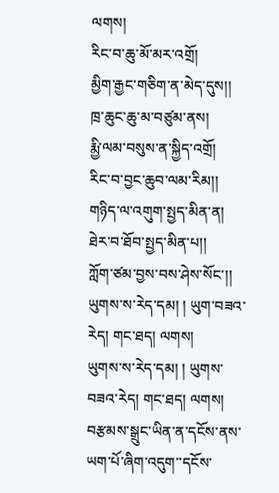ལགས།
རིང་བ་ཆུ་མོ་མར་འགྲོ།
མྱིག་རྒྱང་གཅིག་ན་མེད་དུས།།
ཁྲ་ཆུང་ཆུ་མ་བཙུམ་ནས།
རྨྱི་ལམ་བསུས་ན་སྐྱིད་འགྲོ།
རིང་བ་བྱང་ཆུབ་ལམ་རིམ།།
གཉིད་ལ་འགུག་སྤྱད་མིན་ན།
ཐེར་བ་ཐོབ་སྤྱད་མིན་པ།།
ཀློག་ཙམ་བྱས་བས་ཤེས་སོང་།།
ཡུགས་ས་རེད་དམ། ། ཡུག་བཟའ་རེད། གང་ཐད། ལགས།
ཡུགས་ས་རེད་དམ། ། ཡུགས་བཟའ་རེད། གང་ཐད། ལགས།
བརྩམས་སྒྲུང་ཡིན་ན་དངོས་ནས་ཡག་པོ་ཞིག་འདུག་་དངོས་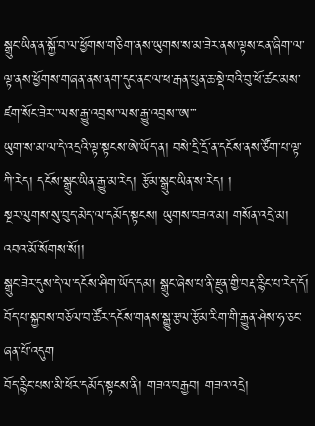སྒྲུང་ཡིན་ན་སྐྱོ་བ་ལ་ཕྱོགས་གཅིག་ནས་ཡུགས་ས་མ་ཟེར་ནས་ལྟས་ངན་ཞིག་ལ་ལྟ་ནས་ཕྱོགས་གཞན་ནས་ནག་དུང་ནང་ལ་ཕ་རྒན་པུན་ཆ་སྡེ་བའི་བུ་ཕོ་ཚང་མས་ཛག་སོང་ཟེར་་་ལས་རྒྱུ་འབྲས་་ལས་རྒྱུ་འབྲས་་ཨ་་་
ཡུག་ས་མ་ལ་དེ་འདྲའི་ལྟ་སྟངས་ཨེ་ཡོད་ན། བསེ་དྲི་དྲོ་ན་དངོས་ནས་ཙོག་པ་ལྟ་ཀི་རེད། དངོས་སྒྲུང་ཡིན་རྒྱུ་མ་རེད། རྩོམ་སྒྲུང་ཡིན་ས་རེད། །
སྔར་ལུགས་སུ་བུད་མེད་ལ་དམོད་སྟངས། ཡུགས་བཟའ་མ། གསོན་འདྲེ་མ། འབའ་མོ་སོགས་སོ།།
སྒྲུང་ཟེར་དུས་དེ་ལ་དངོས་ཤིག་ཡོད་དམ། སྒྲུང་ཞེས་པ་ནི་རྫུན་གྱི་བརྡ་རྙིང་པ་རེད་དོ། བོད་པ་སྐྱབས་བཅོལ་བ་ཚོར་དངོས་གནས་སྒྱུ་རྩལ་རྩོམ་རིག་གི་རྒྱུན་ཤེས་ཧ་ཅང་ཞན་པོ་འདུག
བོད་རྙིང་པས་མི་ཕོར་དམོད་སྟངས་ནི། གཟའ་བརྒྱབ། གཟའ་འདྲེ།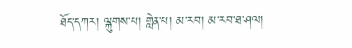ཐོད་དཀར། ལྐུགས་པ། གླེན་པ། མ་རབ། མ་རབ་ཐ་ཤལ།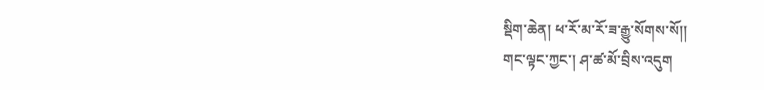སྡིག་ཆེན། ཕ་རོ་མ་རོ་ཟ་རྒྱུ་སོགས་སོ།།
གང་ལྟང་ཀྱང་། ཤ་ཚ་མོ་བྲིས་འདུག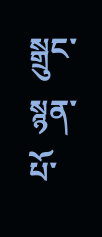སྒྲུང་སྙན་པོ་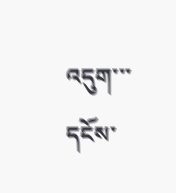འདུག་་་དངོས་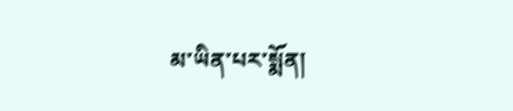མ་ཡིན་པར་སྨོན།